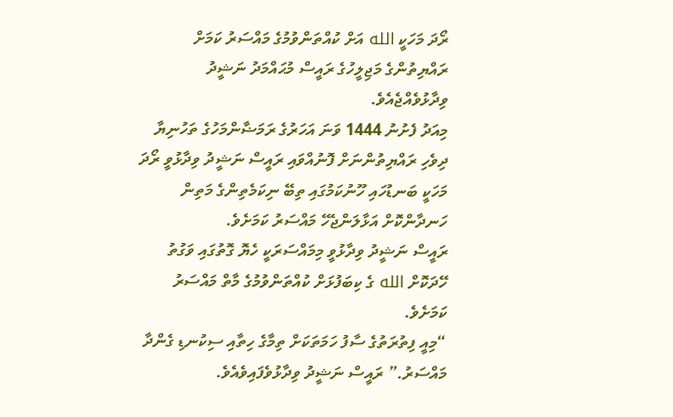ރޯދަ މަހަކީ الله އަށް ކުއްތަންވުމުގެ މައްސަރު ކަމަށް ރައްޔިތުންގެ މަޖިލީހުގެ ރައީސް މުޙައްމަދު ނަޝީދު ވިދާޅުވެއްޖެއެވެ.
މިއަދު ފެށުނު 1444 ވަނަ އަހަރުގެ ރަމަޟާންމަހުގެ ތަހުނިޔާ ދިވެހި ރައްޔިތުންނަށް ފޮނުއްވައި ރައީސް ނަޝީދު ވިދާޅުވީ ރޯދަ މަހަކީ ބަނޑުހައި ހޫނުކަމުގައި ތިބޭ ނިކަމެތިންގެ މަތިން ހަނދާންކޮށް އަޅާލަންޖެހޭ މައްސަރު ކަމަށެވެ.
ރައީސް ނަޝީދު ވިދާޅުވީ މިމައްސަރަކީ ހެޔޮ ގޮތުގައި ވަގުތު ހޭދަކޮށް الله ގެ ކިބަފުޅަށް ކުއްތަންވުމުގެ މާތް މައްސަރު ކަމަށެވެ.
“މިއީ ފިތުރަތުގެ ސާފު ހަމަތަކަށް ތިމާގެ ހިތާއި ސިކުނޑި ގެންދާ މައްސަރު.” ރައީސް ނަޝީދު ވިދާޅުވެފައިވެއެވެ.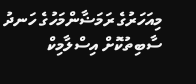މިއަހަރުގެ ރަމަޟާންމަހުގެ ހަނދު ސާބިތުކޮށް އިސްލާމިކް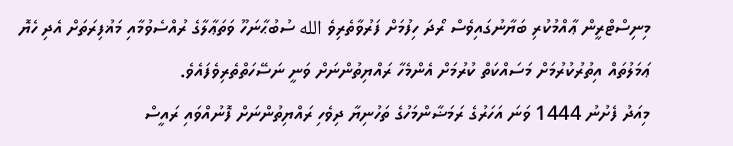މިނިސްޓްރީން ޢާއްމުކުރި ބަޔާނުގައިވެސް ރޯދަ ހިފުމަށް ފަރުވާތެރިވެ الله ސުބުޙާނަހޫ ވަތަޢާލާގެ ރުއްސެވުމާއި މަޣުފިރަތަށް އެދި ހެޔޮ ޢަމަލުތައް އިތުރުކުރުމަށް މަސައްކަތް ކުރުމަށް އެންމެހާ ރައްޔިތުންނަށް ވަނީ ނަސޭހަތްތެރިވެފައެވެ.
މިއަދު ފެށުނު 1444 ވަނަ އަހަރުގެ ރަމަޟާންމަހުގެ ތަހުނިޔާ ދިވެހި ރައްޔިތުންނަށް ފޮނުއްވައި ރައީސް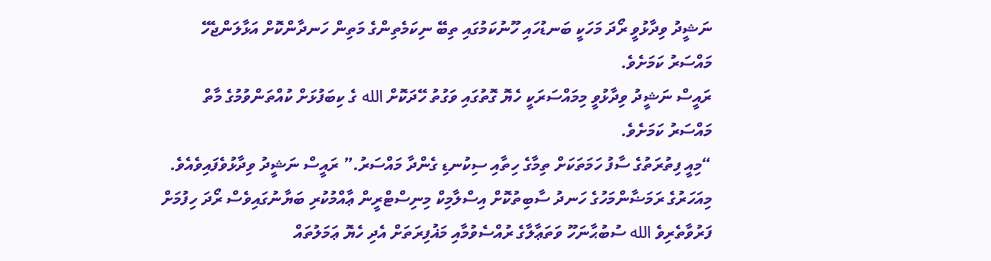ނަޝީދު ވިދާޅުވީ ރޯދަ މަހަކީ ބަނޑުހައި ހޫނުކަމުގައި ތިބޭ ނިކަމެތިންގެ މަތިން ހަނދާންކޮށް އަޅާލަންޖެހޭ މައްސަރު ކަމަށެވެ.
ރައީސް ނަޝީދު ވިދާޅުވީ މިމައްސަރަކީ ހެޔޮ ގޮތުގައި ވަގުތު ހޭދަކޮށް الله ގެ ކިބަފުޅަށް ކުއްތަންވުމުގެ މާތް މައްސަރު ކަމަށެވެ.
“މިއީ ފިތުރަތުގެ ސާފު ހަމަތަކަށް ތިމާގެ ހިތާއި ސިކުނޑި ގެންދާ މައްސަރު.” ރައީސް ނަޝީދު ވިދާޅުވެފައިވެއެވެ.
މިއަހަރުގެ ރަމަޟާންމަހުގެ ހަނދު ސާބިތުކޮށް އިސްލާމިކް މިނިސްޓްރީން ޢާއްމުކުރި ބަޔާނުގައިވެސް ރޯދަ ހިފުމަށް ފަރުވާތެރިވެ الله ސުބުޙާނަހޫ ވަތަޢާލާގެ ރުއްސެވުމާއި މަޣުފިރަތަށް އެދި ހެޔޮ ޢަމަލުތައް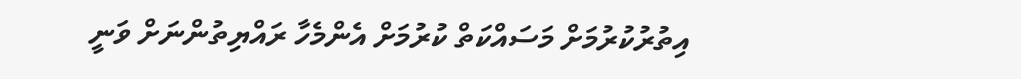އިތުރުކުރުމަށް މަސައްކަތް ކުރުމަށް އެންމެހާ ރައްޔިތުންނަށް ވަނީ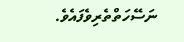ނަސޭހަތްތެރިވެފައެވެ.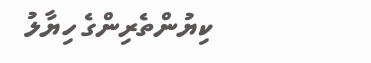ކިޔުންތެރިންގެ ހިޔާލު